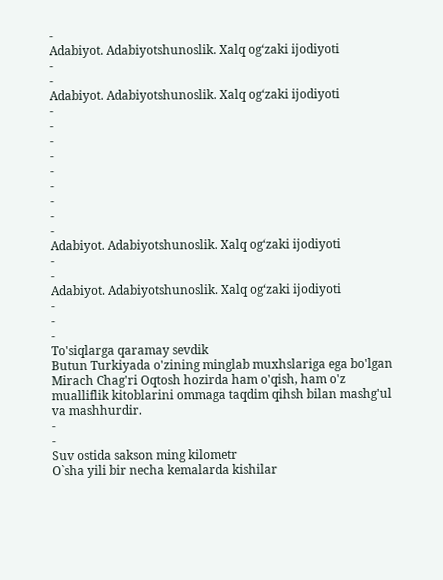-
Adabiyot. Adabiyotshunoslik. Xalq og‘zaki ijodiyoti
-
-
Adabiyot. Adabiyotshunoslik. Xalq og‘zaki ijodiyoti
-
-
-
-
-
-
-
-
-
Adabiyot. Adabiyotshunoslik. Xalq og‘zaki ijodiyoti
-
-
Adabiyot. Adabiyotshunoslik. Xalq og‘zaki ijodiyoti
-
-
-
To'siqlarga qaramay sevdik
Butun Turkiyada o'zining minglab muxhslariga ega bo'lgan Mirach Chag'ri Oqtosh hozirda ham o'qish, ham o'z mualliflik kitoblarini ommaga taqdim qihsh bilan mashg'ul va mashhurdir.
-
-
Suv ostida sakson ming kilometr
O`sha yili bir necha kemalarda kishilar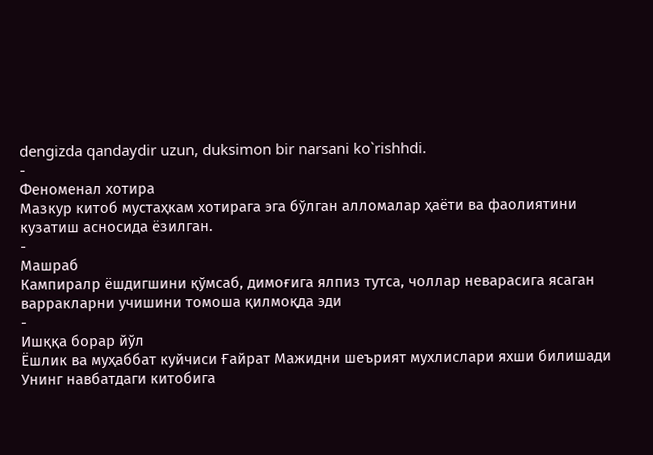dengizda qandaydir uzun, duksimon bir narsani ko`rishhdi.
-
Феноменал хотира
Мазкур китоб мустаҳкам хотирага эга бўлган алломалар ҳаёти ва фаолиятини кузатиш асносида ёзилган.
-
Машраб
Кампиралр ёшдигшини қўмсаб, димоғига ялпиз тутса, чоллар неварасига ясаган варракларни учишини томоша қилмоқда эди
-
Ишққа борар йўл
Ёшлик ва муҳаббат куйчиси Ғайрат Мажидни шеърият мухлислари яхши билишади Унинг навбатдаги китобига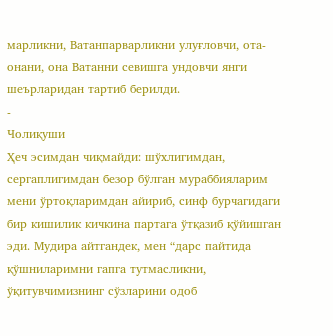марликни, Ватанпарварликни улуғловчи, ота-онани, она Ватанни севишга ундовчи янги шеърларидан тартиб берилди.
-
Чолиқуши
Ҳеч эсимдан чиқмайди: шўхлигимдан, сергаплигимдан безор бўлган мураббияларим мени ўртоқларимдан айириб, синф бурчагидаги бир кишилик кичкина партага ўтқазиб қўйишган эди. Мудира айтгандек, мен “дарс пайтида қўшниларимни гапга тутмасликни, ўқитувчимизнинг сўзларини одоб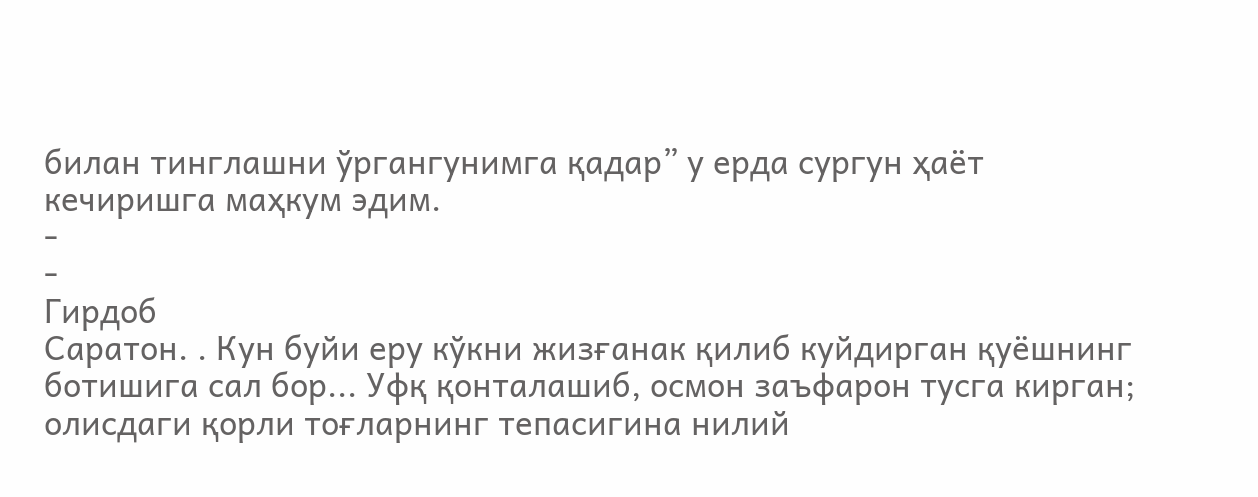билан тинглашни ўргангунимга қадар” у ерда сургун ҳаёт кечиришга маҳкум эдим.
-
-
Гирдоб
Саратон. . Кун буйи еру кўкни жизғанак қилиб куйдирган қуёшнинг ботишига сал бор... Уфқ қонталашиб, осмон заъфарон тусга кирган; олисдаги қорли тоғларнинг тепасигина нилий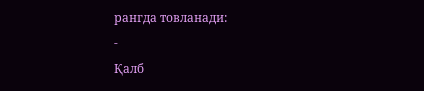рангда товланади:
-
Қалб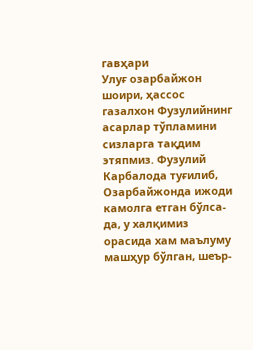гавҳари
Улуғ озарбайжон шоири, ҳассос газалхон Фузулийнинг асарлар тўпламини сизларга тақдим этяпмиз. Фузулий Карбалода туғилиб, Озарбайжонда ижоди камолга етган бўлса-да, у халқимиз орасида хам маълуму машҳур бўлган, шеър-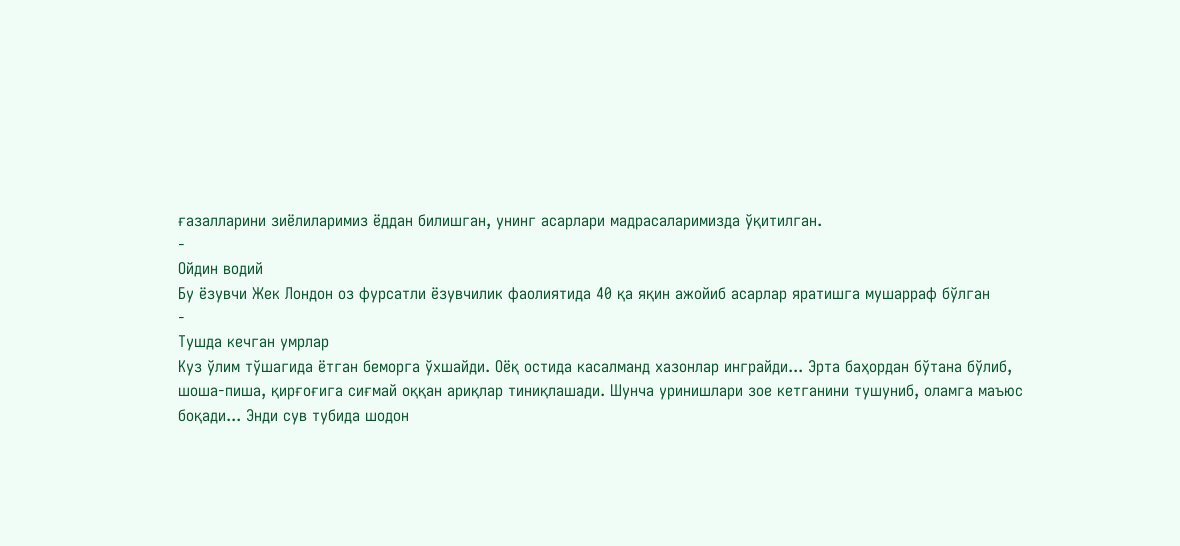ғазалларини зиёлиларимиз ёддан билишган, унинг асарлари мадрасаларимизда ўқитилган.
-
Ойдин водий
Бу ёзувчи Жек Лондон оз фурсатли ёзувчилик фаолиятида 40 қа яқин ажойиб асарлар яратишга мушарраф бўлган
-
Тушда кечган умрлар
Куз ўлим тўшагида ётган беморга ўхшайди. Оёқ остида касалманд хазонлар инграйди... Эрта баҳордан бўтана бўлиб, шоша-пиша, қирғоғига сиғмай оққан ариқлар тиниқлашади. Шунча уринишлари зое кетганини тушуниб, оламга маъюс боқади... Энди сув тубида шодон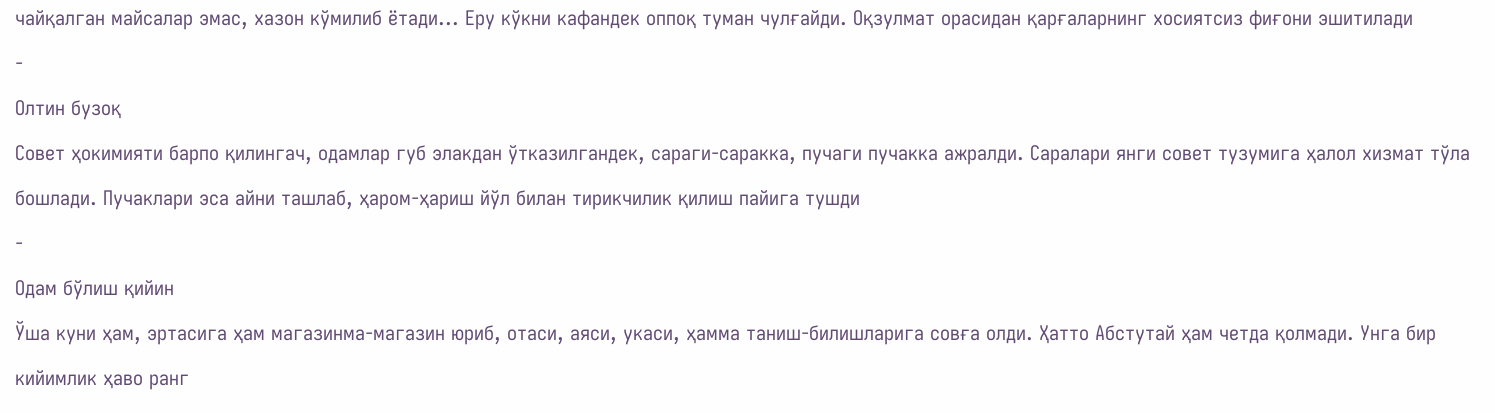чайқалган майсалар эмас, хазон кўмилиб ётади... Еру кўкни кафандек оппоқ туман чулғайди. Оқзулмат орасидан қарғаларнинг хосиятсиз фиғони эшитилади
-
Олтин бузоқ
Совет ҳокимияти барпо қилингач, одамлар губ элакдан ўтказилгандек, сараги-саракка, пучаги пучакка ажралди. Саралари янги совет тузумига ҳалол хизмат тўла бошлади. Пучаклари эса айни ташлаб, ҳаром-ҳариш йўл билан тирикчилик қилиш пайига тушди
-
Одам бўлиш қийин
Ўша куни ҳам, эртасига ҳам магазинма-магазин юриб, отаси, аяси, укаси, ҳамма таниш-билишларига совға олди. Ҳатто Абстутай ҳам четда қолмади. Унга бир кийимлик ҳаво ранг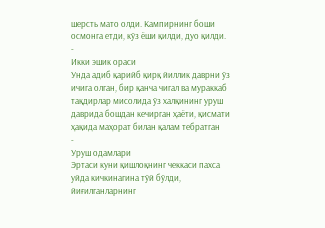шерсть мато олди. Кампирнинг боши осмонга етди, кўз ёши қилди, дуо қилди.
-
Икки эшик ораси
Унда адиб қарийб қирқ йиллик даврни ўз ичига олган, бир қанча чигал ва мураккаб тақдирлар мисолида ўз халқининг уруш даврида бошдан кечирган ҳаёти, қисмати ҳақида маҳорат билан қалам тебратган
-
Уруш одамлари
Эртаси куни қишлоқнинг чеккаси пахса уйда кичкинагина тўй бўлди, йиғилганларнинг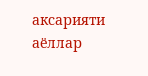аксарияти аёллар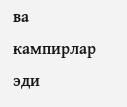ва кампирлар эди